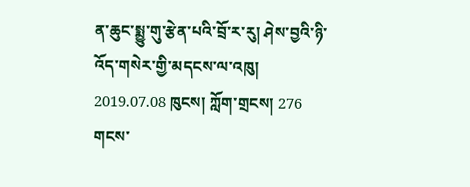ན་ཆུང་སྨྱུ་གུ་རྩེན་པའི་བྲོ་ར་རུ། ཤེས་བྱའི་ཉི་འོད་གསེར་གྱི་མདངས་ལ་འཁུ།
2019.07.08 ཁུངས། ཀློག་གྲངས། 276
གངས་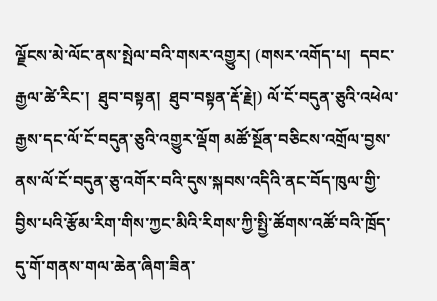ལྗོངས་མེ་ལོང་ནས་སྤེལ་བའི་གསར་འགྱུར། (གསར་འགོད་པ།  དབང་རྒྱལ་ཚེ་རིང་།  ཐུབ་བསྟན།  ཐུབ་བསྟན་རྡོ་རྗེ།) ལོ་ངོ་བདུན་ཅུའི་འཕེལ་རྒྱས་དང་ལོ་ངོ་བདུན་ཅུའི་འགྱུར་ལྡོག མཚོ་སྔོན་བཅིངས་འགྲོལ་བྱས་ནས་ལོ་ངོ་བདུན་ཅུ་འགོར་བའི་དུས་སྐབས་འདིའི་ནང་བོད་ཁུལ་གྱི་བྱིས་པའི་རྩོམ་རིག་གིས་ཀྱང་མིའི་རིགས་ཀྱི་སྤྱི་ཚོགས་འཚོ་བའི་ཁྲོད་དུ་གོ་གནས་གལ་ཆེན་ཞིག་ཟིན་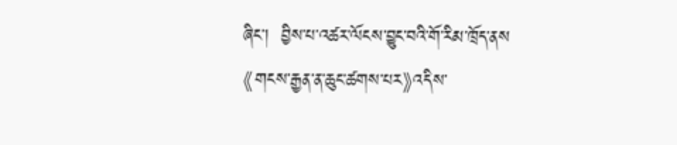ཞིང་།  བྱིས་པ་འཚར་ལོངས་བྱུང་བའི་གོ་རིམ་ཁྲོད་ནས《གངས་རྒྱན་ན་ཆུང་ཚགས་པར》འདིས་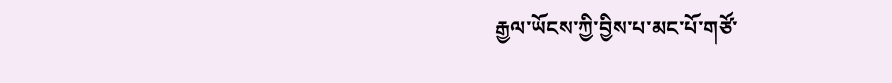རྒྱལ་ཡོངས་ཀྱི་བྱིས་པ་མང་པོ་གཙོ་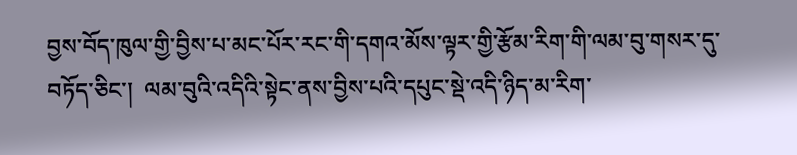བྱས་བོད་ཁུལ་གྱི་བྱིས་པ་མང་པོར་རང་གི་དགའ་མོས་ལྟར་གྱི་རྩོམ་རིག་གི་ལམ་བུ་གསར་དུ་བཏོད་ཅིང་།  ལམ་བུའི་འདིའི་སྟེང་ནས་བྱིས་པའི་དཔུང་སྡེ་འདི་ཉིད་མ་རིག་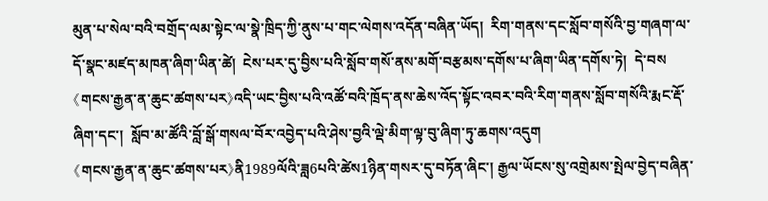མུན་པ་སེལ་བའི་བགྲོད་ལམ་སྟེང་ལ་སྣེ་ཁྲིད་ཀྱི་ནུས་པ་གང་ལེགས་འདོན་བཞིན་ཡོད།  རིག་གནས་དང་སློབ་གསོའི་བྱ་གཞག་ལ་དོ་སྣང་མཛད་མཁན་ཞིག་ཡིན་ཚེ།  ངེས་པར་དུ་བྱིས་པའི་སློབ་གསོ་ནས་མགོ་བརྩམས་དགོས་པ་ཞིག་ཡིན་དགོས་ཏེ།  དེ་བས《གངས་རྒྱན་ན་ཆུང་ཚགས་པར》འདི་ཡང་བྱིས་པའི་འཚོ་བའི་ཁྲོད་ནས་ཆེས་འོད་སྟོང་འབར་བའི་རིག་གནས་སློབ་གསོའི་རྨང་རྡོ་ཞིག་དང་།  སློབ་མ་ཚོའི་བློ་སྒོ་གསལ་བོར་འབྱེད་པའི་ཤེས་བྱའི་ལྡེ་མིག་ལྟ་བུ་ཞིག་ཏུ་ཆགས་འདུག
《གངས་རྒྱན་ན་ཆུང་ཚགས་པར》ནི1989ལོའི་ཟླ6པའི་ཚེས1ཉིན་གསར་དུ་བཏོན་ཞིང་། རྒྱལ་ཡོངས་སུ་འགྲེམས་སྤེལ་བྱེད་བཞིན་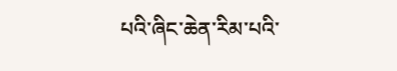པའི་ཞིང་ཆེན་རིམ་པའི་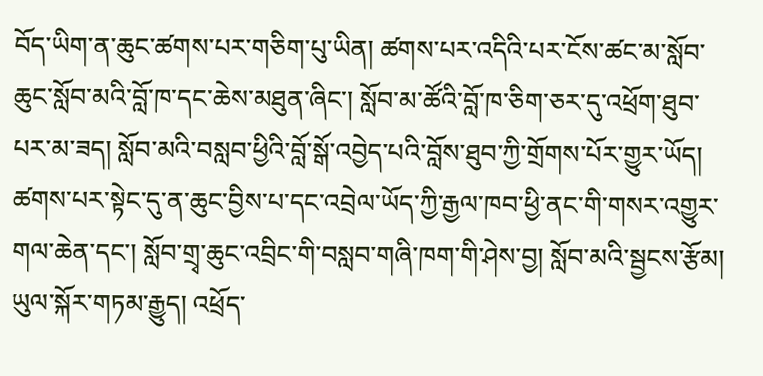བོད་ཡིག་ན་ཆུང་ཚགས་པར་གཅིག་པུ་ཡིན། ཚགས་པར་འདིའི་པར་ངོས་ཚང་མ་སློབ་ཆུང་སློབ་མའི་བློ་ཁ་དང་ཆེས་མཐུན་ཞིང་། སློབ་མ་ཚོའི་བློ་ཁ་ཅིག་ཅར་དུ་འཕྲོག་ཐུབ་པར་མ་ཟད། སློབ་མའི་བསླབ་ཕྱིའི་བློ་སྒོ་འབྱེད་པའི་བློས་ཐུབ་ཀྱི་གྲོགས་པོར་གྱུར་ཡོད།
ཚགས་པར་སྟེང་དུ་ན་ཆུང་བྱིས་པ་དང་འབྲེལ་ཡོད་ཀྱི་རྒྱལ་ཁབ་ཕྱི་ནང་གི་གསར་འགྱུར་གལ་ཆེན་དང་། སློབ་གྲྭ་ཆུང་འབྲིང་གི་བསླབ་གཞི་ཁག་གི་ཤེས་བྱ། སློབ་མའི་སྦྱངས་རྩོམ། ཡུལ་སྐོར་གཏམ་རྒྱུད། འཕྲོད་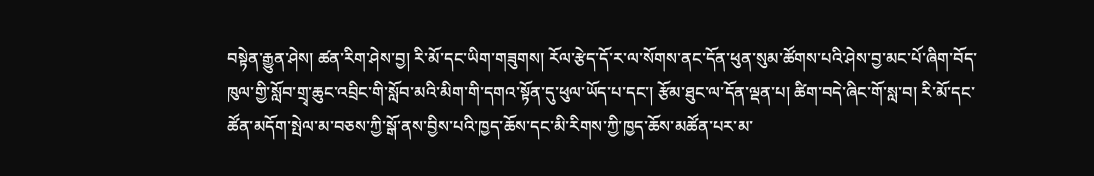བསྟེན་རྒྱུན་ཤེས། ཚན་རིག་ཤེས་བྱ། རི་མོ་དང་ཡིག་གཟུགས། རོལ་རྩེད་དོ་ར་ལ་སོགས་ནང་དོན་ཕུན་སུམ་ཚོགས་པའི་ཤེས་བྱ་མང་པོ་ཞིག་བོད་ཁུལ་གྱི་སློབ་གྲྭ་ཆུང་འབྲིང་གི་སློབ་མའི་མིག་གི་དགའ་སྟོན་དུ་ཕུལ་ཡོད་པ་དང་། རྩོམ་ཐུང་ལ་དོན་ལྡན་པ། ཚིག་བདེ་ཞིང་གོ་སླ་བ། རི་མོ་དང་ཚོན་མདོག་སྤེལ་མ་བཅས་ཀྱི་སྒོ་ནས་བྱིས་པའི་ཁྱད་ཆོས་དང་མི་རིགས་ཀྱི་ཁྱད་ཆོས་མཚོན་པར་མ་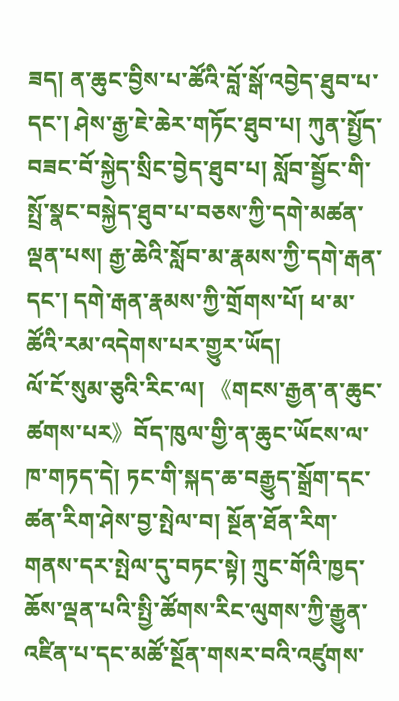ཟད། ན་ཆུང་བྱིས་པ་ཚོའི་བློ་སྒོ་འབྱེད་ཐུབ་པ་དང་། ཤེས་རྒྱ་ཇེ་ཆེར་གཏོང་ཐུབ་པ། ཀུན་སྤྱོད་བཟང་བོ་སྐྱེད་སྲིང་བྱེད་ཐུབ་པ། སློབ་སྦྱོང་གི་སྤྲོ་སྣང་བསྐྱེད་ཐུབ་པ་བཅས་ཀྱི་དགེ་མཚན་ལྡན་པས། རྒྱ་ཆེའི་སློབ་མ་རྣམས་ཀྱི་དགེ་རྒན་དང་། དགེ་རྒན་རྣམས་ཀྱི་གྲོགས་པོ། ཕ་མ་ཚོའི་རམ་འདེགས་པར་གྱུར་ཡོད།
ལོ་ངོ་སུམ་ཅུའི་རིང་ལ། 《གངས་རྒྱན་ན་ཆུང་ཚགས་པར》བོད་ཁུལ་གྱི་ན་ཆུང་ཡོངས་ལ་ཁ་གཏད་དེ། ཏང་གི་སྐད་ཆ་བརྒྱུད་སྒྲོག་དང་ཚན་རིག་ཤེས་བྱ་སྤེལ་བ། སྔོན་ཐོན་རིག་གནས་དར་སྤེལ་དུ་བཏང་སྟེ། ཀྲུང་གོའི་ཁྱད་ཆོས་ལྡན་པའི་སྤྱི་ཚོགས་རིང་ལུགས་ཀྱི་རྒྱུན་འཛིན་པ་དང་མཚོ་སྔོན་གསར་བའི་འཛུགས་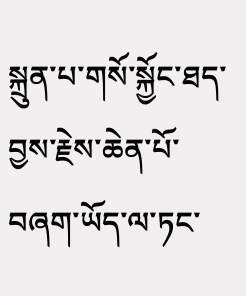སྐྲུན་པ་གསོ་སྐྱོང་ཐད་བྱས་རྗེས་ཆེན་པོ་བཞག་ཡོད་ལ་ཏང་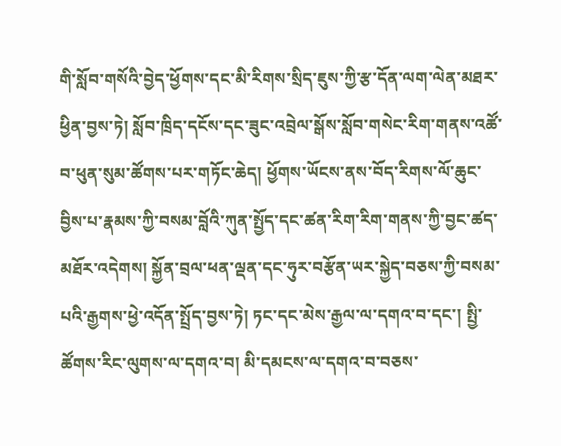གི་སློབ་གསོའི་བྱེད་ཕྱོགས་དང་མི་རིགས་སྲིད་ཇུས་ཀྱི་རྩ་དོན་ལག་ལེན་མཐར་ཕྱིན་བྱས་ཏེ། སློབ་ཁྲིད་དངོས་དང་ཟུང་འབྲེལ་སྒོས་སློབ་གསེང་རིག་གནས་འཚོ་བ་ཕུན་སུམ་ཚོགས་པར་གཏོང་ཆེད། ཕྱོགས་ཡོངས་ནས་བོད་རིགས་ལོ་ཆུང་བྱིས་པ་རྣམས་ཀྱི་བསམ་བློའི་ཀུན་སྤྱོད་དང་ཚན་རིག་རིག་གནས་ཀྱི་བྱང་ཚད་མཐོར་འདེགས། སྐྱོན་བྲལ་ཕན་ལྡན་དང་ཧུར་བརྩོན་ཡར་སྐྱེད་བཅས་ཀྱི་བསམ་པའི་རྒྱགས་ཕྱེ་འདོན་སྤྲོད་བྱས་ཏེ། ཏང་དང་མེས་རྒྱལ་ལ་དགའ་བ་དང་། སྤྱི་ཚོགས་རིང་ལུགས་ལ་དགའ་བ། མི་དམངས་ལ་དགའ་བ་བཅས་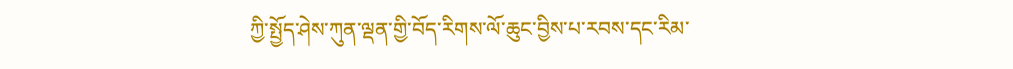ཀྱི་སྤྱོད་ཤེས་ཀུན་ལྡན་གྱི་བོད་རིགས་ལོ་ཆུང་བྱིས་པ་རབས་དང་རིམ་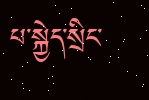པ་སྐྱེད་སྲིང་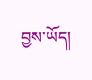བྱས་ཡོད།